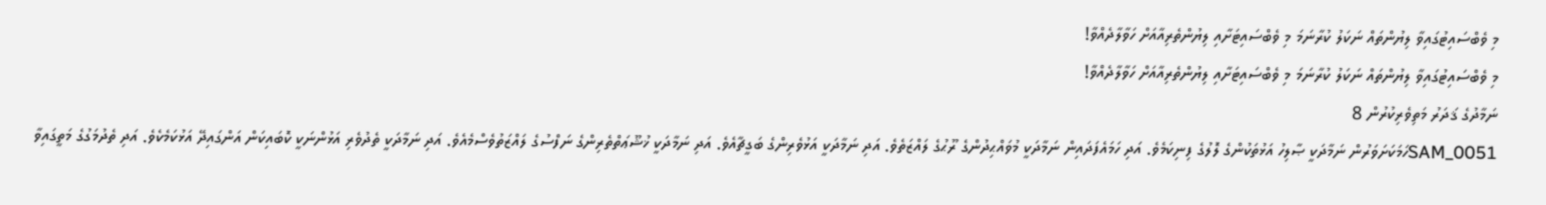މި ވެބްސައިޓުގައިވާ ލިޔުންތައް ނަކަލު ކުރާނަމަ މި ވެބްސައިޓަށާއި ލިޔުންތެރިއާއަށް ހަވާލާދެއްވާ!
މި ވެބްސައިޓުގައިވާ ލިޔުންތައް ނަކަލު ކުރާނަމަ މި ވެބްސައިޓަށާއި ލިޔުންތެރިއާއަށް ހަވާލާދެއްވާ!
ނަމާދުގެ ޤަދަރު މަތިވެރިކުރުން 8
SAM_0051ހަމަކަށަވަރުން ނަމާދަކީ ޞާލިހު އަޅުތަކުންގެ ލޮލުގެ ފިނިކަމެވެ. އަދި ހަމައެފަދައިން ނަމާދަކީ މުވައްޙިދުންގެ ރޫޙުގެ ލައްޒަތެވެ. އަދި ނަމާދަކީ އަޅުވެރިންގެ ބަގީޗާއެވެ. އަދި ނަމާދަކީ ޚުޝޫޢަތްތެރިންގެ ނަފްސުގެ ލައްޒަތުވެސްމެއެވެ. އަދި ނަމާދަކީ ތެދުވެރި އަޅުންނަކީ ކޮބައިކަން އަންގައިދޭ އަޅުކަމެކެވެ. އަދި ތެދުމަގުގެ މަތީގައިވާ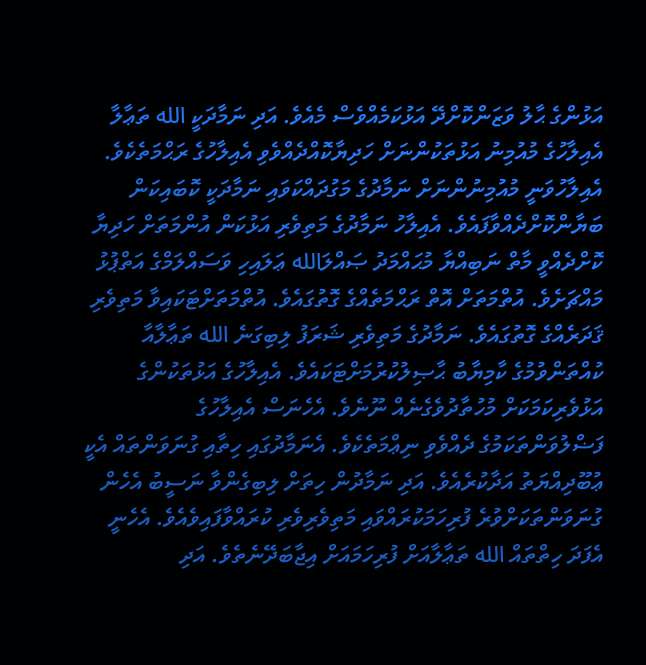އަޅުންގެ ޙާލު ވަޒަންކޮށްދޭ އަޅުކަމެއްވެސް މެއެވެ. އަދި ނަމާދަކީ الله ތަޢާލާ އެއިލާހުގެ މުއުމިނު އަޅުތަކުންނަށް ހަދިޔާކޮއްދެއްވެވި އެއިލާހުގެ ރަޙްމަތެކެވެ. އެއިލާހުވަނީ މުއުމިނުންނަށް ނަމާދުގެ މަގުދައްކަވައި ނަމާދަކީ ކޮބައިކަން ބަޔާންކޮށްދެއްވާފައެވެ. އެއިލާހު ނަމާދުގެ މަތިވެރި އަޅުކަން އުންމަތަށް ހަދިޔާ ކޮށްދެއްވީ މާތް ނަބިއްޔާ މުޙައްމަދު ޞައްލަالله ޢަލައިހި ވަސައްލަމްގެ އަތްޕުޅު މައްޗަށެވެ. އުތްމަތަށް އޮތް ރަޙްމަތެއްގެ ގޮތުގައެވެ. އުތްމަތަށްޓަކައިވާ މަތިވެރި ޤަދަރެއްގެ ގޮތުގައެވެ. ނަމާދުގެ މަތިވެރި ޝަރަފު ލިބިގަނެ الله ތަޢާލާއާ ކުއްތަންވުމުގެ ކާމިޔާބު ޙާޞިލުކުރުމަށްޓަކައެވެ. އެއިލާހުގެ އަޅުތަކުންގެ އަޅުވެރިކަމަކަށް މުހުތާދުވެގެނެއް ނޫނެވެ. އެހެނަސް އެއިލާހުގެ ފަޟްލުވަންތަކަމުގެ ދެއްވެވި ނިޢްމަތެކެވެ. އެނަމާދުގައި ހިތާއި ގުނަވަންތައް އެކީ ޢުބޫދިއްޔަތު އަދާކުރެއެވެ. އަދި ނަމާދުން ހިތަށް ލިބިގެންވާ ނަސީބު އެހެން ގުނަވަންތަކަށްވުރެ ފުރިހަމަކުރައްވައި މަތިވެރިވެރި ކުރައްވާފައިވެއެވެ. އެހެނީ އެފަދަ ހިތްތައް الله ތަޢާލާއަށް ފުރިހަމައަށް އިޖާބަދޭނެތެވެ. އަދި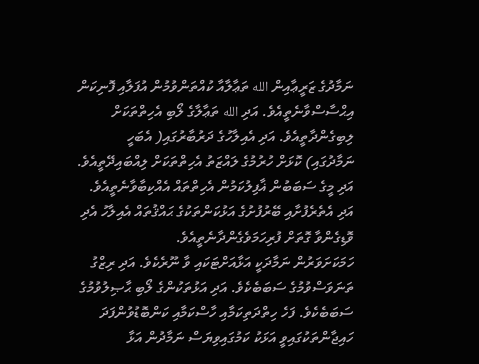ނަމާދުގެ ޒަރީޢާއިން الله ތަޢާލާއާ ކުއްތަންވުމުން އުފަލާއި ފޮނިކަން އިޙްސާސްވާނެތީއެވެ. އަދި الله ތަޢާލާގެ ލޯބި އެހިތްތަކަށް ލިބިގެންދާތީއެވެ. އަދި އެއިލާހުގެ ދަރުބާރުގައި( އެބަހީ ނަމާދުގައި) ކޮޅަށް ހުރުމުގެ ލައްޒަތު އެހިތްތަކަށް ލިއްބައިދޭތީއެވެ. އަދި މީގެ ސަބަބުން ޣާފިލުކަމުން އެހިތްތައް އެއްކިބާވާނެތީއެވެ. އަދި އެތެރެފުށާއި ބޭރުފުށުގެ އަޅުކަންތަކުގެ ޙައްޤުތައް އެއިލާހު އެދި ވޮޑިގެންވާ ގޮތަށް ފުރިހަމަވެގެންދާނެތީއެވެ.
ހަމަކަށަވަރުން ނަމާދަކީ އަޅާއަށްޓަކައި ވާ ނޫރެކެވެ. އަދި ރިޒްގު ތަނަވަސްވުމުގެ ސަބަބެކެވެ. އަދި އަޅުތަކުންގެ ލޯބި ޙާޞިލުވުމުގެ ސަބަބެކެވެ. ފަހެ ހިތްދަތިކަމާއި ހާސްކަމާއި ކަންބޮޑުވުންފަދަ ހައިޖާންތަކުގައިވީ އަޅަކު ކަމުގައިވިޔަސް ނަމާދުން އަޅާ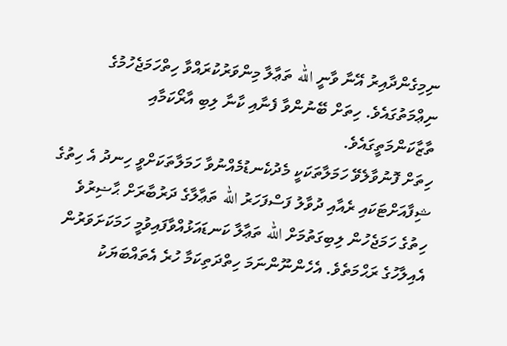ނިމިގެންދާއިރު އޭނާ ވާނީ الله ތަޢާލާ މިންވަރުކުރައްވާ ހިތްހަމަޖެހުމުގެ ނިޢްމަތުގައެވެ. ހިތަށް ބޭނުންވާ ފެނާއި ކާނާ ލިބި އާރޯކަމާއި ތާޒާކަންމަތީގައެވެ.
ހިތަށް ފޮނުވާލެވޭ ހަމަލާތަކަކީ މެދުކެނޑުމެއްނުވާ ހަމަލާތަކަށްވީ ހިނދު އެ ހިތުގެ ޝިފާއަށްޓަކައި ރެއާއި ދުވާލު ފަސްފަހަރު الله ތަޢާލާގެ ދަރުބާރަށް ޙާޟިރުވެ ހިތުގެ ހަމަޖެހުން ލިބިގަތުމަށް الله ތަޢާލާ ކަނޑައަޅުއްވާފައިވުމީ ހަމަކަށަވަރުން އެއިލާހުގެ ރަޙްމަތެވެ. އެހެންނޫންނަމަ ހިތްދަތިކަމާ ހުރެ އެތައްބަޔަކު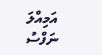އަމިއްލަ ނަފްސު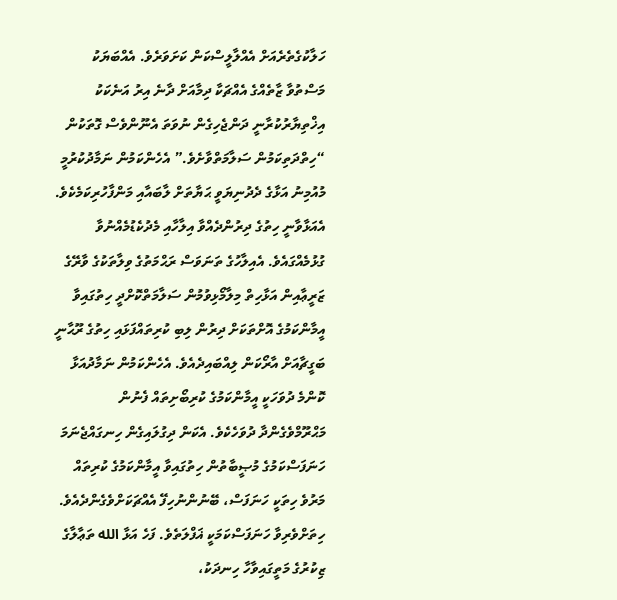ހަލާކުގެތެރެއަށް އެއްލާލީސްކަން ކަށަވަރެވެ. އެއްބަޔަކު މަސްތުވާ ޒާތެއްގެ އެއްޗަކާ ދިމާއަށް ދާނެ އިރު އަނެކަކު އިޚްތިޔާރުކުރާނީ ދަންޖެހިގެން ނުވަތަ އެނޫންވެސް ގޮތަކުން “ހިތްދަތިކަމުން ސަލާމަތްވާށެވެ.” އެހެންކަމުން ނަމާދުކުރުމީ މުއުމިނު އަޅާގެ ދެދުނިޔަވީ ޙަޔާތަށް ލާބައާއި މަންފާހުރިކަމެކެވެ. އެއަޅާވާނީ ހިތުގެ ދިރުންދެއްވާ އިލާހާއި މެދުކެޑުމެއްނުވާ ގުޅުމެއްގައެވެ. އެއިލާހުގެ ތަނަވަސް ރަޙްމަތުގެ ވިލާތަކުގެ ވާރޭގެ ޒަރީޢާއިން އަޅާހިތް މިލާމޯޅިވުމުން ސަލާމަތްކޮށްދީ ހިތުގައިވާ އީމާންކަމުގެ އޮށްތަކަށް ދިރުން ލިބި ކުރިތައްފަޅައި ހިތުގެ ރޫޙާނީ ބަގީޗާއަށް އާރޯކަން ލިއްބައިދެއެވެ. އެހެންކަމުން ނަމާދުއަޅާ ކޮންމެ ދުވަހަކީ އީމާންކަމުގެ ކުރިބޯށިތައް ފެނުން މަޙްރޫމްވެގެންދާ ދުވަހެކެވެ. އެކަން ދިގުލައިގެން ހިނގައްޖެނަމަ ހަނަފަސްކަމުގެ މުޞީބާތުން ހިތުގައިވާ އީމާންކަމުގެ ކުރިތައް މަރުވެ ހިތަކީ ހަނަފަސް، ބޭނުންނުހިފޭ އެއްޗަކަށްވެގެންދެއެވެ.
ހިތަށްވެރިވާ ހަނަފަސްކަމަކީ ޣަފްލަތެވެ. ފަހެ އަޅާ الله ތަޢާލާގެ ޒިކުރުގެ މަތީގައިވާހާ ހިނދަކު،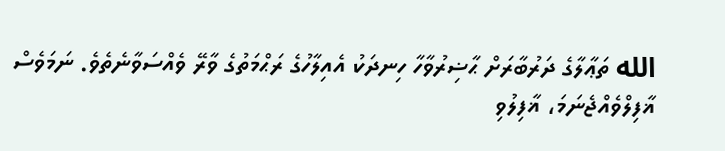الله ތަޢާލާގެ ދަރުބާރަށް ޙާޟިރުވާހާ ހިނދަކު އެއިލާހުގެ ރަޙްމަތުގެ ވާރޭ ވެއްސަވާނެތެވެ. ނަމަވެސް ޣާފިލްވެއްޖެނަމަ، ޣާފިލުވި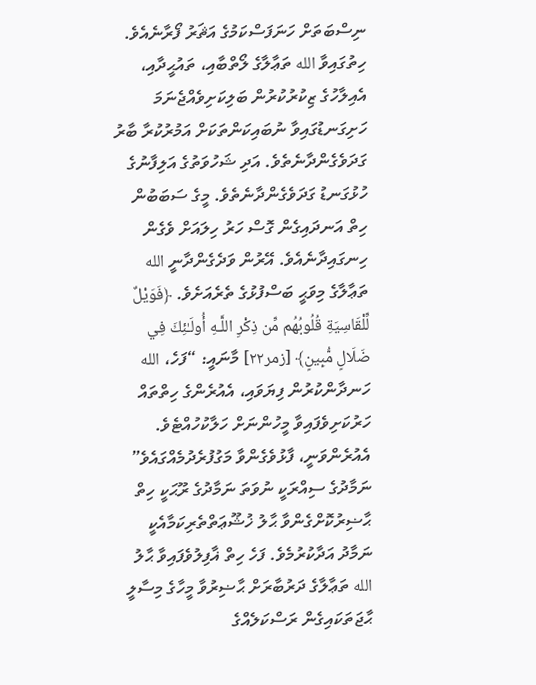ނިސްބަތަށް ހަނަފަސްކަމުގެ އަޘަރު ފޯރާނެއެވެ. ހިތުގައިވާ الله ތަޢާލާގެ ލޯތްބާއި، ތައުޙީދާއި، އެއިލާހުގެ ޒިކުރުކުރުން ބަލިކަށިވެއްޖެނަމަ ހަށިގަނޑުގައިވާ ނުބައިކަންތަކަށް އަމުރުކުރާ ބާރު ގަދަވެގެންދާނެތެވެ. އަދި ޝަހުވަތުގެ އަލިފާނުގެ ހުޅުގަނޑު ގަދަވެގެންދާނެތެވެ. މީގެ ސަބަބުން ހިތް އަނދައިގެން ގޮސް ހަރު ހިލައަށް ވެގެން ހިނގައިދާނެއެވެ. އޭރުން ވަދެގެންދާނީ الله ތަޢާލާގެ މިވަޙީ ބަސްފުޅުގެ ތެރެއަށެވެ. ﴿فَوَيْلٌ لِّلْقَاسِيَةِ قُلُوبُهُم مِّن ذِكْرِ‌ اللَّـهِ أُولَـٰئِكَ فِي ضَلَالٍ مُّبِينٍ﴾ [زمر٢٢] މާނައީ: “ފަހެ، الله ހަނދާންކުރުން ފިޔަވައި، އެއުރެންގެ ހިތްތައް ހަރުކަށިވެފައިވާ މީހުންނަށް ހަލާކުހުއްޓެވެ. އެއުރެންވަނީ، ފާޅުވެގެންވާ މަގުފުރެދުމެއްގައެވެ”
ނަމާދުގެ ސިއްރަކީ ނުވަތަ ނަމާދުގެ ރޫޙަކީ ހިތް ޙާޟިރުކޮށްގެންވާ ޙާލު ޚުޝޫޢަތްތެރިކަމާއެކީ ނަމާދު އަދާކުރުމެވެ. ފަހެ ހިތް ޣާފިލުވެފައިވާ ޙާލު الله ތަޢާލާގެ ދަރުބާރަށް ޙާޟިރުވާ މީހާގެ މިސާލީ ޙާޖަތަކައިގެން ރަސްކަލެއްގެ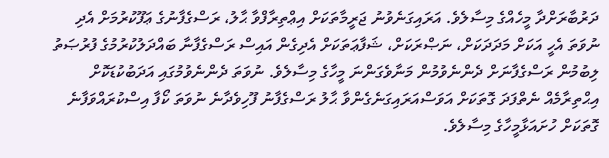ދަރުބާރަށްދާ މީހެއްގެ މިސާލެވެ. އަރައިގަނެވުނު ޖަރީމާތަކަށް އިޢްތިރާފްވާ ޙާލު، ރަސްގެފާނުގެ ޢަފޫކުރުމަށް އެދި ނުވަތަ އެހީ އަކަށް މަދަދަކަށް، ނަޞްރަކަށް، ޝަފާޢަތަކަށް އެދިގެން އައިސް ރަސްގެފާނާ ބައްދަލުކުރުމުގެ ފުރުޞަތު ލިބުމުން ރަސްގެފާނަށް ދެންނެވުމުން މަނާވެގަންނަ މީހާގެ މިސާލެވެ. ނުވަތަ ދެންނެވުމުގައި އަދަބުކުޑަކޮށް އިޙްތިރާމެއް ނެތްފަދަ ގޮތަކަށް އަވަސްއަރައިގަނެގެންވާ ޙާލު ރަސްގެފާނު ފޫހިވެދާނެ ނުވަތަ ކޯފާ އިސްކުރައްވަފާނެ ގޮތަކަށް ހުށައަޅާމީހާގެ މިސާލެވެ.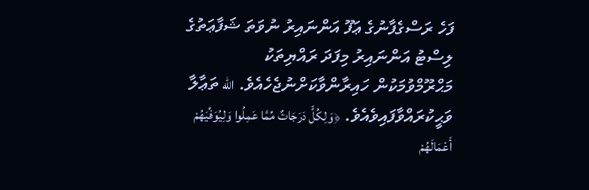ފަހެ ރަސްގެފާނުގެ ޢަފޫ އަންނައިރު ނުވަތަ ޝަފާޢަތުގެ ލިސްޓު އަންނައިރު މިފަދަ ރައްޔިތަކު މަޙްރޫމްވުމަކުން ހައިރާންވާކަށްނުޖެހެއެވެ. الله ތަޢާލާ ވަޙީކުރައްވާފައިވެއެވެ. ﴿وَلِكُلٍّ دَرَ‌جَاتٌ مِّمَّا عَمِلُوا وَلِيُوَفِّيَهُمْ أَعْمَالَهُمْ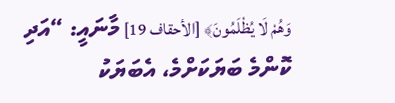وَهُمْ لَا يُظْلَمُونَ﴾ [الأحقاف 19] މާނައީ: “އަދި ކޮންމެ ބަޔަކަށްމެ، އެބަޔަކު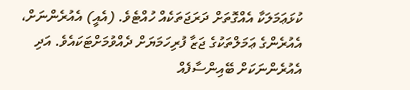ކުޅަޢަމަލަކާ އެއްގޮތަށް ދަރަޖަތަކެއް ހުއްޓެވެ. (އެއީ) އެއުރެންނަށް، އެއުރެންގެ ޢަމަލްތަކުގެ ޖަޒާ ފުރިހަމަޔަށް ދެއްވުމަށްޓަކައެވެ. އަދި އެއުރެންނަކަށް ބޭއިންސާފެއް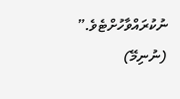ނުކުރައްވާހުށްޓެވެ.” (ނުނިމޭ)